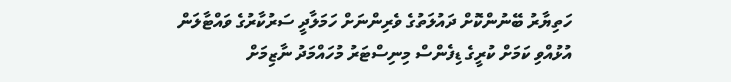ހަތިޔާރު ބޭނުންކޮށް ދައުލަތުގެ ވެރިންނަށް ހަމަލާދީ ސަރުކާރުގެ ވައްޓާލަން އުޅުއްވި ކަމަށް ކުރީގެ ޑިފެންސް މިނިސްޓަރު މުހައްމަދު ނާޒިމަށް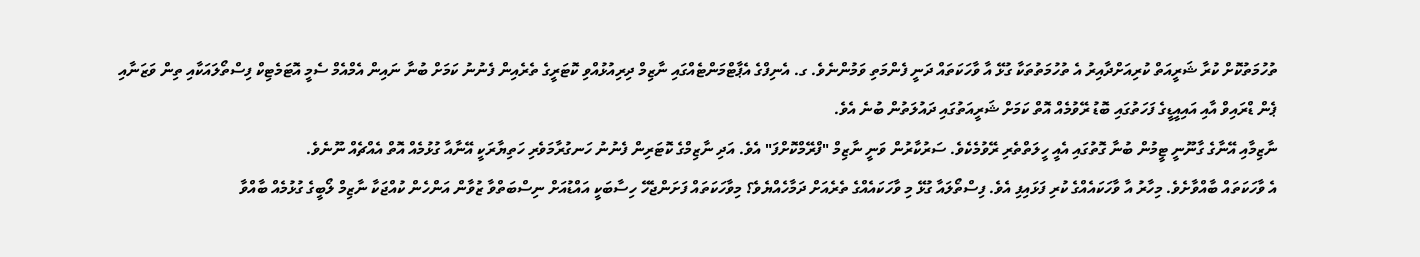ތުހުމަތުކޮށް ކުރާ ޝަރީއަތް ކުރިއަށްދާއިރު އެ ތުހުމަތުތަކާ ގުޅޭ އާ ވާހަކަތައް ދަނީ ފެންމަތި ވަމުންނެވެ. ގ. އެނިފްގެ އެޕާޓްމަންޓެއްގައި ނާޒިމް ދިރިއުޅުއްވި ކޮޓަރީގެ ތެރެއިން ފެނުނު ކަމަށް ބުނާ ނައިން އެމްއެމް ސެމީ އޮޓަމެޓިކް ފިސްތޯލައަކާއި ތިން ވަޒަނާއި ޕެން ޑްރައިވް އާއި އައިއީޑީގެ ފަހަތުގައި ބޮޑު ރޭވުމެއް އޮތް ކަމަށް ޝަރީއަތުގައި ދައުލަތުން ބުނެ އެވެ.
ނާޒިމާއި އޭނާގެ ގާނޫނީ ޓީމުން ބުނާ ގޮތުގައި އެއީ ހީލަތްތެރި ރޭވުމެކެވެ. ސަރުކާރުން ވަނީ ނާޒިމް "ފްރޭމްކޮށްފަ" އެވެ. އަދި ނާޒިމްގެ ކޮޓަރިން ފެނުނު ހަނގުރާމަވެރި ހަތިޔާރަކީ އޭނާއާ ގުޅުމެއް އޮތް އެއްޗެއް ނޫނެވެ.
އެ ވާހަކަތައް ބާއްވާށެވެ. މިހާރު އާ ވާހަކައެއްގެ ކުރި ފަޅައިފި އެވެ. ފިސްތޯލައާ ގުޅޭ މި ވާހަކައެއްގެ ތެރެއަށް ދަމާހެއްޔެވެ؟ މިވާހަކަތައް ފަށަންޖެހޭ ހިސާބަކީ އައްޑުއަށް ނިސްބަތްވާ ޒުވާން އަންހެން ކުއްޖަކާ ނާޒިމް ލޯބީގެ ގުޅުމެއް ބާއްވާ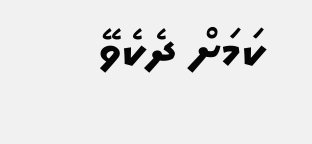ކަމަށް ދެކެވޭ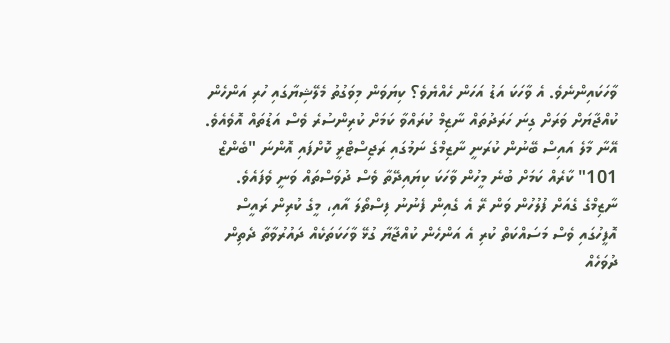ވާހަކައިންނެވެ. އެ ވާހަކަ އަޑު އަހަން ހެއްޔެވެ؟ ކިޔަވަން މިވަގުތު މެލޭޝިޔާގައި ހުރި އަންހެން ކުއްޖާޔަށް ވަރަށް ގިނަ ހަރަދުތައް ނާޒިމް ކުރައްވާ ކަމަށް ކުރިންސުރެ ވެސް އަޑުތައް އޮވެއެވެ. އޭނާ މާލެ އައިސް ބޭނުން ކުރަނީ ނާޒިމްގެ ނަމުގައި ރަޖިސްޓްރީ ކޮށްފައި އޮންނަ "ބެންޒް 101" ކާރެއް ކަމަށް ބުނެ މީހުން ވާހަކަ ކިޔައިދޭތާ ވެސް ދުވަސްތައް ވަނީ ވެފައެވެ.
ނާޒިމްގެ ގެއަށް ފުލުހުން ވަން ރޭ އެ ގެއިން ފެނުނު ފިސްތޯލަ އާއި، މީގެ ކުރިން ރައީސް އޮފީހުގައި ވެސް މަސައްކަތް ކުރި އެ އަންހެން ކުއްޖާޔާ ގުޅޭ ވާހަކަތަކެއް ދައުރުވާތާ ދެތިން ދުވަހެއް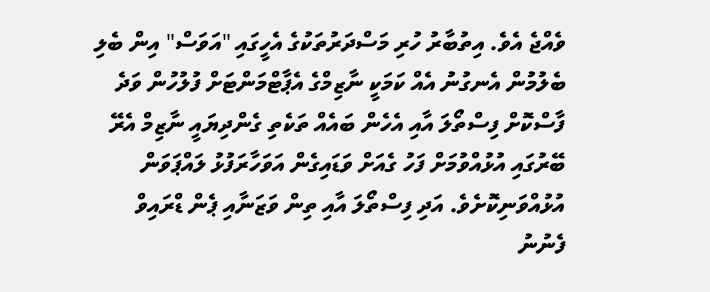ވެއްޖެ އެވެ. އިތުބާރު ހުރި މަސްދަރުތަކުގެ އެހީގައި "އަވަސް" އިން ބެލި ބެލުމުން އެނގުނު އެއް ކަމަކީ ނާޒިމްގެ އެޕާޓްމަންޓަށް ފުލުހުން ވަދެ ފާސްކޮށް ފިސްތޯލަ އާއި އެހެން ބައެއް ތަކެތި ގެންދިޔައީ ނާޒިމް އެރޭ ބޭރުގައި އުޅުއްވުމަށް ފަހު ގެއަށް ވަޑައިގެން އަވަހާރަފުޅު ލައްޕަވަން އުޅުއްވަނިކޮށެވެ. އަދި ފިސްތޯލަ އާއި ތިން ވަޒަނާއި ޕެން ޑްރައިވް ފެނުނު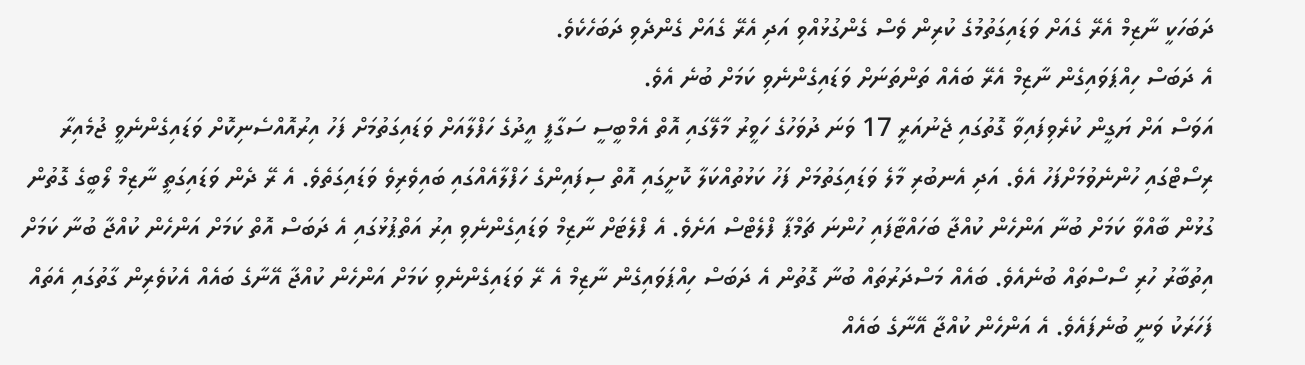ދަބަހަކީ ނާޒިމް އެރޭ ގެއަށް ވަޑައިގަތުމުގެ ކުރިން ވެސް ގެންގުޅުއްވި އަދި އެރޭ ގެއަށް ގެންދެވި ދަބަހެކެވެ.
އެ ދަބަސް ހިއްޕަވައިގެން ނާޒިމް އެރޭ ބައެއް ތަންތަނަށް ވަޑައިގެންނެވި ކަމަށް ބުނެ އެވެ.
އަވަސް އަށް ޔަގީން ކުރެވިފައިވާ ގޮތުގައި ޖެނުއަރީ 17 ވަނަ ދުވަހުގެ ހަވީރު މާލޭގައި އޮތް އެމްބީސީ ސަގާފީ އީދުގެ ހަފްލާއަށް ވަޑައިގަތުމަށް ފަހު އިރުއޮއްސެނިކޮށް ވަޑައިގެންނެވީ ޖުމެއިރާ ރިސޯޓްގައި ހުންނެވުމަށްފަހު އެވެ. އަދި އެނބުރި މާލެ ވަޑައިގަތުމަށް ފަހު ކަޅުތުއްކަލާ ކޮށީގައި އޮތް ސިފައިންގެ ހަފްލާއެއްގައި ބައިވެރިވެ ވަޑައިގަތެވެ. އެ ރޭ ދެން ވަޑައިގަތީ ނާޒިމް ލޯބީގެ ގޮތުން ގުޅުން ބާއްވާ ކަމަށް ބުނާ އަންހެން ކުއްޖާ ބަހައްޓާފައި ހުންނަ ޗަމްޕާ ފްލެޓްސް އަށެވެ. އެ ފްލެޓަށް ނާޒިމް ވަޑައިގެންނެވި އިރު އަތްޕުޅުގައި އެ ދަބަސް އޮތް ކަމަށް އަންހެން ކުއްޖާ ބުނާ ކަމަށް އިތުބާރު ހުރި ސޯސްތައް ބުނެއެވެ. ބައެއް މަސްދަރުތައް ބުނާ ގޮތުން އެ ދަބަސް ހިއްޕަވައިގެން ނާޒިމް އެ ރޭ ވަޑައިގެންނެވި ކަމަށް އަންހެން ކުއްޖާ އޭނާގެ ބައެއް އެކުވެރިން ގާތުގައި އެތައް ފަހަރަކު ވަނީ ބުނެފައެވެ. އެ އަންހެން ކުއްޖާ އޭނާގެ ބައެއް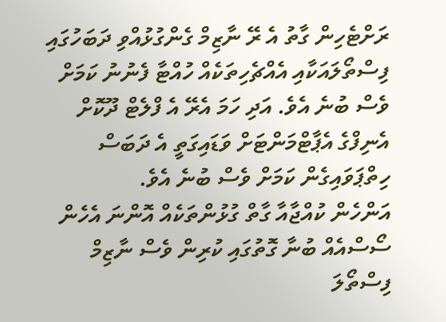ރަށްޓެހިން ގާތު އެ ރޭ ނާޒިމް ގެންގުޅުއްވި ދަބަހުގައި ފިސްތޯލައަކާއި އެއްޗެހިތަކެއް ހުއްޓާ ފެނުނު ކަމަށް ވެސް ބުނެ އެވެ. އަދި ހަމަ އެރޭ އެ ފްލެޓް ދޫކޮށް އެނިފްގެ އެޕާޓްމަންޓަށް ވަޑައިގަތީ އެ ދަބަސް ހިތްޕަވައިގެން ކަމަށް ވެސް ބުނެ އެވެ.
އަންހެން ކުއްޖާއާ ގާތް ގުޅުންތަކެއް އޮންނަ އެހެން ސޯސްއެއް ބުނާ ގޮތުގައި ކުރިން ވެސް ނާޒިމް ފިސްތޯލަ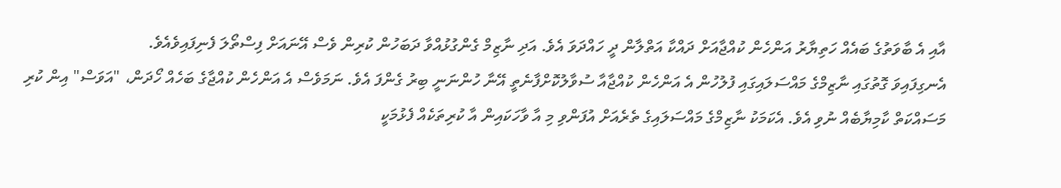އާއި އެ ބާވަތުގެ ބައެއް ހަތިޔާރު އަންހެން ކުއްޖާއަށް ދައްކާ އަތްލާން ދީ ހައްދަވަ އެވެ. އަދި ނާޒިމް ގެންގުޅުއްވާ ދަބަހުން ކުރިން ވެސް އޭނައަށް ފިސްތޯލަ ފެނިފައިވެއެވެ.
އެނގިފައިވަ ގޮތުގައި ނާޒިމްގެ މައްސަލައިގައި ފުލުހުން އެ އަންހެން ކުއްޖާއާ ސުވާލުކޮށްފާނެތީ އޭނާ ހުންނަނީ ބިރު ގެންފަ އެވެ. ނަމަވެސް އެ އަންހެން ކުއްޖާގެ ބަހެއް ހޯދަން، "އަވަސް" އިން ކުރި މަސައްކަތް ކާމިޔާބެއް ނުވި އެވެ. އެކަމަކު ނާޒިމްގެ މައްސަލައިގެ ތެރެއަށް އުފަންވި މި އާ ވާހަކައިން އާ ކުރިތަކެއް ފެޅުމަކީ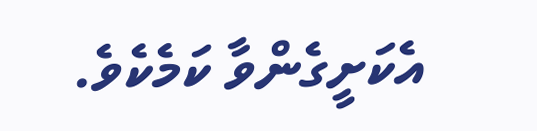އެކަށީގެންވާ ކަމެކެވެ.